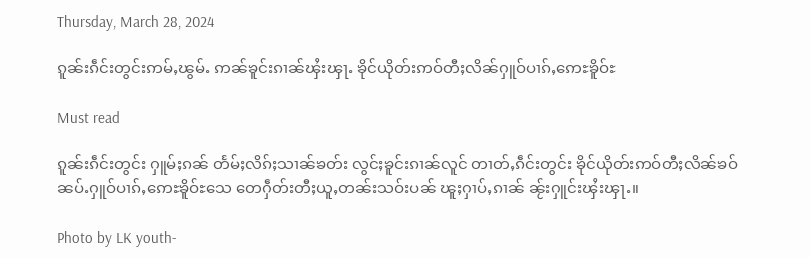Thursday, March 28, 2024

ၵူၼ်းၵဵင်းတွင်းဢမ်ႇၽွမ်ႉ ဢၼ်ၶူင်းၵၢၼ်ၾႆးၾႃႉ ၶိုင်ယိုတ်းဢဝ်တီႈလိၼ်ႁူဝ်ပၢၵ်ႇဢေႊၶိူဝ်ႊ

Must read

ၵူၼ်းၵဵင်းတွင်း ႁူမ်ႈၵၼ် တႅမ်ႈလိၵ်ႈသၢၼ်ၶတ်း လွင်ႈၶူင်းၵၢၼ်လူင် တၢတ်ႇၵဵင်းတွင်း ၶိုင်ယိုတ်းဢဝ်တီႈလိၼ်ၶဝ်  ၼပ်ႉႁူဝ်ပၢၵ်ႇဢေႊၶိူဝ်ႊသေ တေႁဵတ်းတီႈယူႇတၼ်းသဝ်းပၼ် ၽူႈႁၢပ်ႇၵၢၼ် ၼႂ်းႁူင်းၾႆးၾႃႉ။

Photo by LK youth-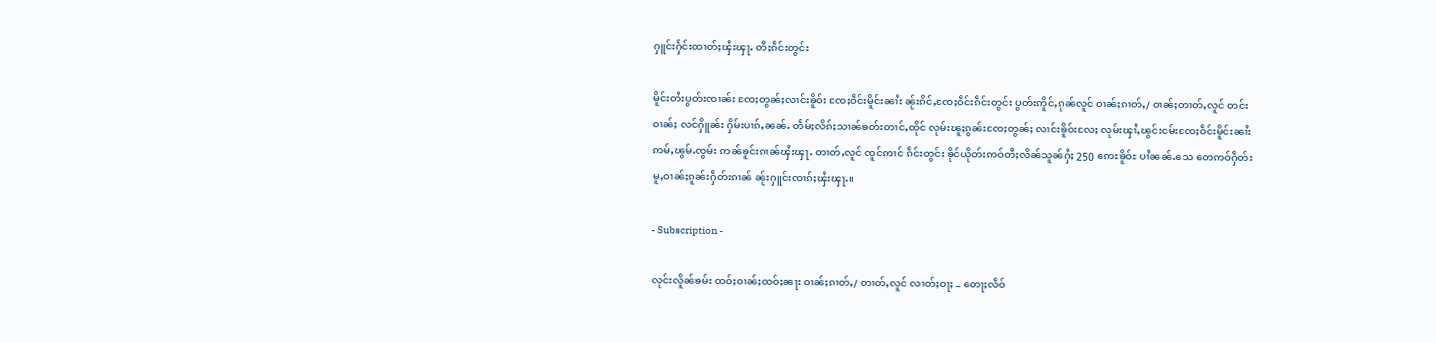ႁူင်းႁႅင်းထၢတ်ႈၾႆးၾႃႉ တီႈၵဵင်းတွင်း

မိူင်းတႆးပွတ်းၸၢၼ်း ၸႄႈတွၼ်ႈလၢင်းၶိူဝ်း ၸႄႈဝဵင်းမိူင်းၼၢႆး ၼႂ်းၵိင်ႇၸႄႈဝဵင်းၵဵင်းတွင်း ပွတ်းဢိူင်ႇၵုၼ်လူင် ဝၢၼ်ႈၵၢတ်ႇ/ ဝၢၼ်ႈတၢတ်ႇလူင် တင်းဝၢၼ်ႈ လင်ႁိူၼ်း ႁိမ်းပၢၵ်ႇၼၼ်ႉ တႅမ်ႈလိၵ်ႈသၢၼ်ၶတ်းတၢင်ႇထိုင် လုမ်းၽူႈၵွၼ်းၸႄႈတွၼ်ႈ လၢင်းၶိူဝ်းလႄႈ လုမ်းၾၢႆႇၽွင်းငမ်းၸႄႈဝဵင်းမိူင်းၼၢႆး ဢမ်ႇၽွမ်ႉၸွမ်း ဢၼ်ၶူင်းၵၢၼ်ၾႆးၾႃႉ တၢတ်ႇလူင် ၸူင်ဢၢင် ၵဵင်းတွင်း ၶိုင်ယိုတ်းဢဝ်တီႈလိၼ်သူၼ်ႁႆႈ 250 ဢေႊၶိူဝ်ႊ ပၢႆၼၼ်ႉသေ တေဢဝ်ႁဵတ်း မူႇဝၢၼ်ႈၵူၼ်းႁဵတ်းၵၢၼ် ၼႂ်းႁူင်းၸၢၵ်ႈၾႆးၾႃႉ။

- Subscription -

လုင်းလိူၼ်ၶမ်း ထဝ်ႈဝၢၼ်ႈထဝ်ႈၼႃး ဝၢၼ်ႈၵၢတ်ႇ/ တၢတ်ႇလူင် လၢတ်ႈဝႃႈ – တေႃႈလဵဝ်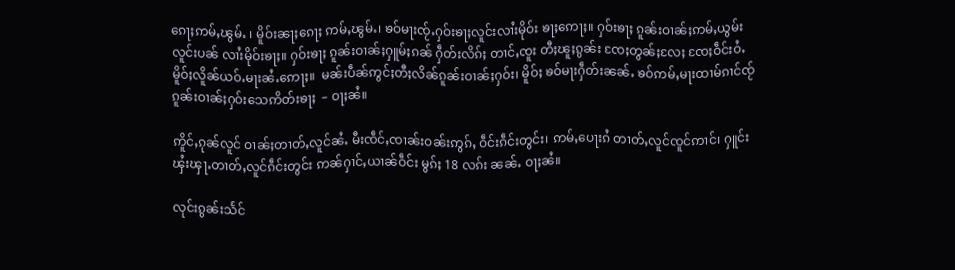ၵေႃႈဢမ်ႇၽွမ်ႉ ၊ မိူဝ်းၼႃႈၵေႃႈ ဢမ်ႇၽွမ်ႉ၊ ၶဝ်မႃးၸႂ်ႉႁဝ်းၶႃႈလူင်းလၢႆးမိုဝ်း ၶႃႈဢေႃႈ။ ႁဝ်းၶႃႈ ၵူၼ်းဝၢၼ်ႈဢမ်ႇယွမ်းလူင်းပၼ် လၢႆးမိုဝ်းၶႃႈ။ ႁဝ်းၶႃႈ ၵူၼ်းဝၢၼ်ႈႁူမ်ႈၵၼ် ႁဵတ်းလိၵ်ႈ တၢင်ႇၸူး တီႈၽူႈၵွၼ်း ၸႄႈတွၼ်ႈလႄႈ ၸႄႈဝဵင်းဝႆႉ မိူဝ်ႈလိူၼ်ယဝ်ႉမႃးၼႆႉဢေႃႈ။  မၼ်းပဵၼ်ဢွင်ႈတီႈလိၼ်ၵူၼ်းဝၢၼ်ႈႁဝ်း၊ မိူဝ်ႈ ၶဝ်မႃးႁဵတ်းၼၼ်ႉ ၶဝ်ဢမ်ႇမႃးထၢမ်ၵၢင်ၸႂ် ၵူၼ်းဝၢၼ်ႈႁဝ်းသေဢိတ်းၶႃႈ  – ဝႃႈၼႆ။

ဢိူင်ႇၵုၼ်လူင် ဝၢၼ်ႈတၢတ်ႇလူင်ၼႆႉ မီးၸဵင်ႇၸၢၼ်းဝၼ်းဢွၵ်ႇ ဝဵင်းၵဵင်းတွင်း၊ ဢမ်ႇပေႃးၵႆ တၢတ်ႇလူင်ၸူင်ဢၢင်၊ ႁူင်းၾႆးၾႃႉတၢတ်ႇလူင်ၵဵင်းတွင်း ဢၼ်ႁၢင်ႇယၢၼ်ဝဵင်း မွၵ်ႈ 18 လၵ်း ၼၼ်ႉ ဝႃႈၼႆ။

လုင်းၵွၼ်းသႅင်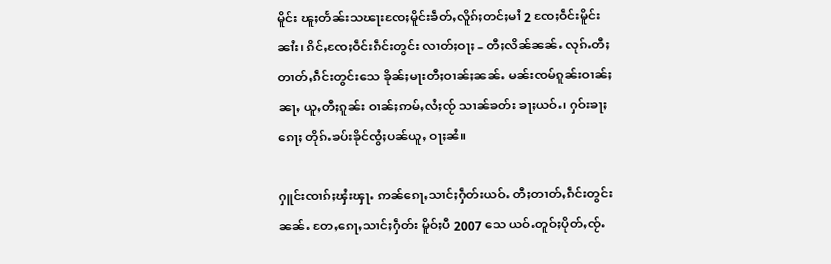မိူင်း ၽူႈတႅၼ်းသၽႃးၸႄႈမိူင်းၶဵတ်ႇလိူၵ်ႈတင်ႈမၢႆ 2 ၸႄႈဝဵင်းမိူင်းၼၢႆး၊ ၵိင်ႇၸႄႈဝဵင်းၵဵင်းတွင်း လၢတ်ႈဝႃႈ – တီႈလိၼ်ၼၼ်ႉ လုၵ်ႉတီႈ တၢတ်ႇၵဵင်းတွင်းသေ ၶိုၼ်ႈမႃးတီႈဝၢၼ်ႈၼၼ်ႉ မၼ်းၸမ်ၵူၼ်းဝၢၼ်ႈၼႃႇ ယူႇတီႈၵူၼ်း ဝၢၼ်ႈဢမ်ႇလႆႈၸႂ် သၢၼ်ၶတ်း ၶႃႈယဝ်ႉ၊ ႁဝ်းၶႃႈၵေႃႈ တိုၵ်ႉၶပ်းၶိုင်ၸွႆႈပၼ်ယူႇ ဝႃႈၼႆ။

ႁူင်းၸၢၵ်ႈၾႆးၾႃႉ ဢၼ်ၵေႃႇသၢင်ႈႁဵတ်းယဝ်ႉ တီႈတၢတ်ႇၵဵင်းတွင်းၼၼ်ႉ တႄႇၵေႃႇသၢင်ႈႁဵတ်း မိူဝ်ႈပီ 2007 သေ ယဝ်ႉတူဝ်ႈပိုတ်ႇၸႂ်ႉ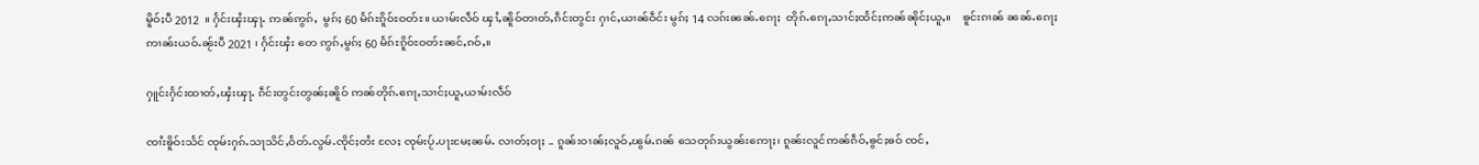မိူဝ်ႈပီ 2012  ။ ႁႅင်းၾႆးၾႃႉ ဢၼ်ဢွၵ်ႇ  မွၵ်ႈ 60 မႅၵ်ႊၵိူဝ်ႊဝတ်ႊ။ ယၢမ်းလဵဝ် ၾၢႆႇၼိူဝ်တၢတ်ႇၵဵင်းတွင်း ႁၢင်ႇယၢၼ်ဝဵင်း မွၵ်ႈ 14 လၵ်းၼၼ်ႉၵေႃႈ  တိုၵ်ႉၵေႃႇသၢင်ႈထႅင်ႈဢၼ်ၼိုင်ႈယူႇ။    ၶူင်းၵၢၼ် ၼၼ်ႉၵေႃႈဢၢၼ်းယဝ်ႉၼႂ်းပီ 2021 ၊ ႁႅင်းၾႆး တေ ဢွၵ်ႇမွၵ်ႈ 60 မႅၵ်ႊၵိူဝ်ႊဝတ်ႊၼင်ႇၵဝ်ႇ။

ႁူင်းႁႅင်းထၢတ်ႇၾႆးၾႃႉ ၵဵင်းတွင်းတွၼ်ႈၼိူဝ် ဢၼ်တိုၵ်ႉၵေႃႇသၢင်ႈယူႇယၢမ်းလဵဝ်

ၸၢႆးၶိူဝ်းသႅင် ၸုမ်းႁၵ်ႉသႃသိင်ႇဝႅတ်ႉလွမ်ႉၸိုင်ႈတႆး လႄႈ ၸုမ်းပႂ်ႉပႃးမႄႈၼမ်ႉ လၢတ်ႈဝႃႈ – ၵူၼ်းဝၢၼ်ႈလူဝ်ႇၽွမ်ႉၵၼ် သေတုၵ်းယွၼ်းဢေႃႈ၊ ၵူၼ်းလူင်ဢၼ်ၵဵဝ်ႇၶွင်ႈၶဝ် ၸင်ႇ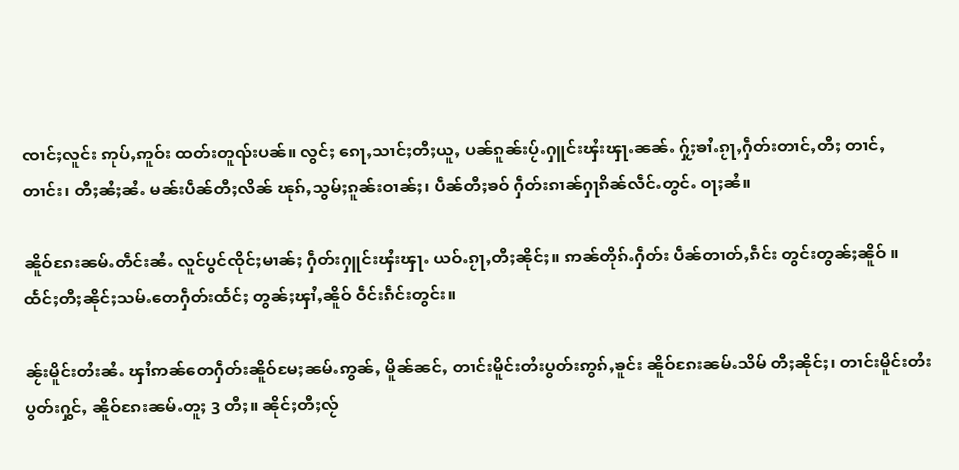ၸၢင်ႈလူင်း ဢုပ်ႇဢူဝ်း ထတ်းတူၺ်းပၼ်။ လွင်ႈ ၵေႃႇသၢင်ႈတီႈယူႇ ပၼ်ၵူၼ်းပႂ်ႉႁူင်းၾႆးၾႃႉၼၼ်ႉ ႁႂ်ႈၶၢႆႉၵႂႃႇႁဵတ်းတၢင်ႇတီႈ တၢင်ႇတၢင်း၊ တီႈၼႆႈၼႆႉ မၼ်းပဵၼ်တီႈလိၼ် ၽုၵ်ႇသွမ်ႈၵူၼ်းဝၢၼ်ႈ၊ ပဵၼ်တီႈၶဝ် ႁဵတ်းၵၢၼ်ႁႃၵိၼ်လဵင်ႉတွင်ႉ ဝႃႈၼႆ။

ၼိူဝ်ၵႄးၼမ်ႉတဵင်းၼႆႉ လူင်ပွင်ၸိုင်ႈမၢၼ်ႈ ႁဵတ်းႁူင်းၾႆးၾႃႉ ယဝ်ႉၵႂႃႇတီႈၼိုင်ႈ။ ဢၼ်တိုၵ်ႉႁဵတ်း ပဵၼ်တၢတ်ႇၵဵင်း တွင်းတွၼ်ႈၼိူဝ် ။ ထႅင်ႈတီႈၼိုင်ႈသမ်ႉတေႁဵတ်းထႅင်ႈ တွၼ်ႈၾၢႆႇၼိူဝ် ဝဵင်းၵဵင်းတွင်း။

ၼႂ်းမိူင်းတႆးၼႆႉ ၾၢႆဢၼ်တေႁဵတ်းၼိူဝ်မႄႈၼမ်ႉဢွၼ်ႇ မိူၼ်ၼင်ႇ တၢင်းမိူင်းတႆးပွတ်းဢွၵ်ႇၶူင်း ၼိူဝ်ၵႄးၼမ်ႉသိမ် တီႈၼိုင်ႈ၊ တၢင်းမိူင်းတႆး ပွတ်းႁွင်ႇ ၼိူဝ်ၵႄးၼမ်ႉတူႈ 3 တီႈ။ ၼိုင်ႈတီႈလႂ်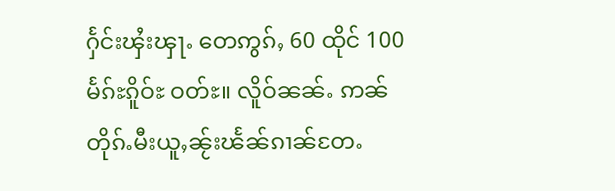ႁႅင်းၾႆးၾႃႉ တေဢွၵ်ႇ 60 ထိုင် 100 မႅၵ်ႊၵိူဝ်ႊ ဝတ်ႊ။ လိူဝ်ၼၼ်ႉ ဢၼ်တိုၵ်ႉမီးယူႇၼႂ်းၽႅၼ်ၵၢၼ်တႄႉ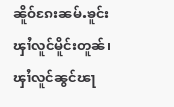ၼိူဝ်ၵႄးၼမ်ႉၶူင်း ၾၢႆလူင်မိူင်းတူၼ်၊ ၾၢႆလူင်ၼွင်ၽႃ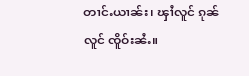တၢင်ႉယၢၼ်း၊ ၾၢႆလူင် ၵုၼ်လူင် ၸိူဝ်းၼႆႉ။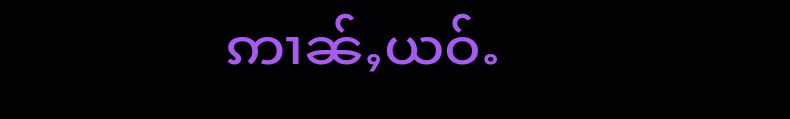ဢၢၼ်ႇယဝ်ႉ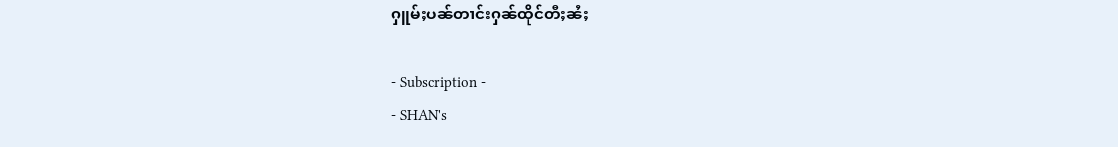ႁူမ်ႈပၼ်တၢင်းႁၼ်ထိုင်တီႈၼႆႈ

- Subscription -
- SHAN's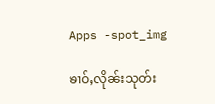Apps -spot_img

ၶၢဝ်ႇလိုၼ်းသုတ်း